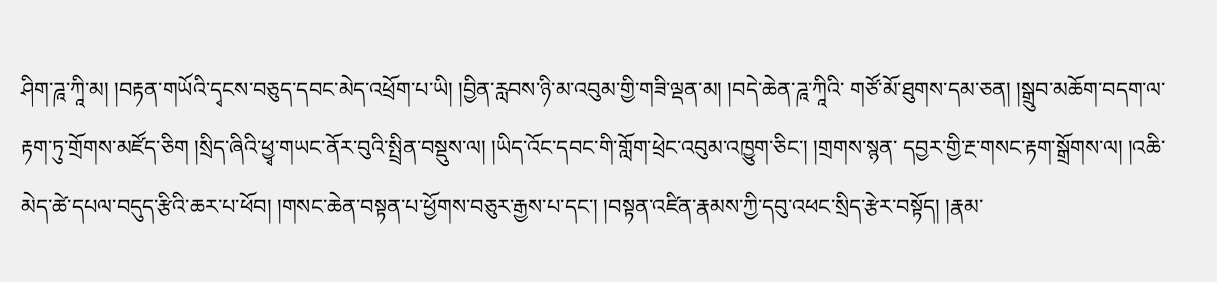ཤིག་ཌཱ་ཀཱི་མ། །བརྟན་གཡོའི་དྭངས་བཅུད་དབང་མེད་འཕྲོག་པ་ཡི། །བྱིན་རླབས་ཉི་མ་འབུམ་གྱི་གཟི་ལྡན་མ། །བདེ་ཆེན་ཌཱ་ཀཱིའི་ གཙོ་མོ་ཐུགས་དམ་ཅན། །སྒྲུབ་མཆོག་བདག་ལ་རྟག་ཏུ་གྲོགས་མཛོད་ཅིག །སྲིད་ཞིའི་ཕྱྭ་གཡང་ནོར་བུའི་སྤྲིན་བསྡུས་ལ། །ཡིད་འོང་དབང་གི་གློག་ཕྲེང་འབུམ་འཁྱུག་ཅིང་། །གྲགས་སྙན་ དབྱར་གྱི་རྔ་གསང་རྟག་སྒྲོགས་ལ། །འཆི་མེད་ཚེ་དཔལ་བདུད་རྩིའི་ཆར་པ་ཕོབ། །གསང་ཆེན་བསྟན་པ་ཕྱོགས་བཅུར་རྒྱས་པ་དང་། །བསྟན་འཛིན་རྣམས་ཀྱི་དབུ་འཕང་སྲིད་རྩེར་བསྟོད། །རྣམ་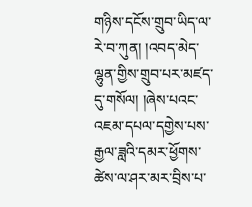གཉིས་དངོས་གྲུབ་ཡིད་ལ་རེ་བ་ཀུན། །འབད་མེད་ལྷུན་གྱིས་གྲུབ་པར་མཛད་དུ་གསོལ། །ཞེས་པའང་འཇམ་དཔལ་དགྱེས་པས་རྒྱལ་ཟླའི་དམར་ཕྱོགས་ཚེས་ལ་ཤར་མར་བྲིས་པ་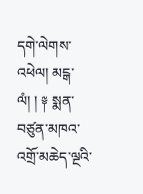དགེ་ལེགས་འཕེལ། མངྒ་ལཾ། ། ༈ སྨན་བཙུན་མཁའ་འགྲོ་མཆེད་ལྔའི་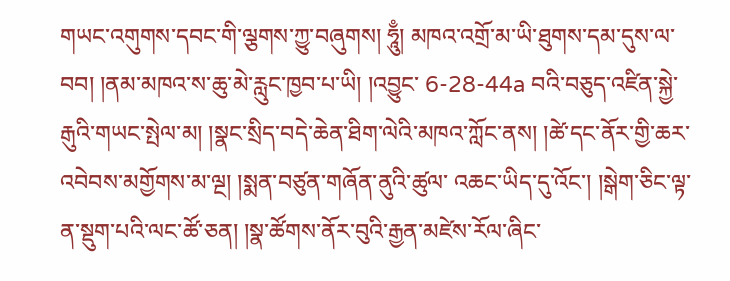གཡང་འགུགས་དབང་གི་ལྕགས་ཀྱུ་བཞུགས། ཧཱུྃ། མཁའ་འགྲོ་མ་ཡི་ཐུགས་དམ་དུས་ལ་བབ། །ནམ་མཁའ་ས་ཆུ་མེ་རླུང་ཁྱབ་པ་ཡི། །འབྱུང་ 6-28-44a བའི་བཅུད་འཛིན་སྐྱེ་རྒུའི་གཡང་སྤེལ་མ། །སྣང་སྲིད་བདེ་ཆེན་ཐིག་ལེའི་མཁའ་ཀློང་ནས། །ཚེ་དང་ནོར་གྱི་ཆར་འབེབས་མགྱོགས་མ་ལྔ། །སྨན་བཙུན་གཞོན་ནུའི་ཚུལ་ འཆང་ཡིད་དུ་འོང་། །སྒེག་ཅིང་ལྟ་ན་སྡུག་པའི་ལང་ཚོ་ཅན། །སྣ་ཚོགས་ནོར་བུའི་རྒྱན་མཛེས་རོལ་ཞིང་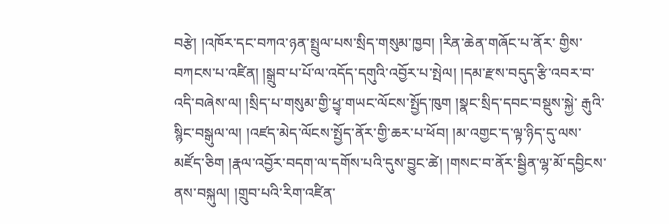བརྩེ། །འཁོར་དང་བཀའ་ཉན་སྤྲུལ་པས་སྲིད་གསུམ་ཁྱབ། །རིན་ཆེན་གཞོང་པ་ནོར་ གྱིས་བཀངས་པ་འཛིན། །སྒྲུབ་པ་པོ་ལ་འདོད་དགུའི་འབྱོར་པ་སྤེལ། །དམ་རྫས་བདུད་རྩི་འབར་བ་འདི་བཞེས་ལ། །སྲིད་པ་གསུམ་གྱི་ཕྱྭ་གཡང་ལོངས་སྤྱོད་ཁུག །སྣང་སྲིད་དབང་བསྡུས་སྐྱེ་ རྒུའི་སྙིང་བསྒུལ་ལ། །འཛད་མེད་ལོངས་སྤྱོད་ནོར་གྱི་ཆར་པ་ཕོབ། །མ་འགྱང་ད་ལྟ་ཉིད་དུ་ལས་མཛོད་ཅིག །རྣལ་འབྱོར་བདག་ལ་དགོས་པའི་དུས་བྱུང་ཚེ། །གསང་བ་ནོར་སྦྱིན་ལྷ་མོ་དབྱིངས་ ནས་བསྐུལ། །གྲུབ་པའི་རིག་འཛིན་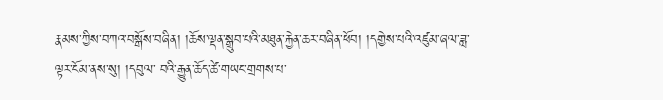རྣམས་ཀྱིས་བཀའ་བསྒོས་བཞིན། །ཆོས་ལྡན་སྒྲུབ་པའི་མཐུན་རྐྱེན་ཆར་བཞིན་ཕོབ། །དགྱེས་པའི་འཛུམ་ཞལ་ཟླ་ལྟར་ངོམ་ནས་སུ། །དབུལ་ བའི་རྒྱུན་ཆོད་ཚེ་གཡང་གྲགས་པ་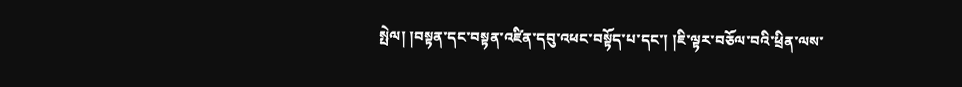སྤེལ། །བསྟན་དང་བསྟན་འཛིན་དབུ་འཕང་བསྟོད་པ་དང་། །ཇི་ལྟར་བཅོལ་བའི་ཕྲིན་ལས་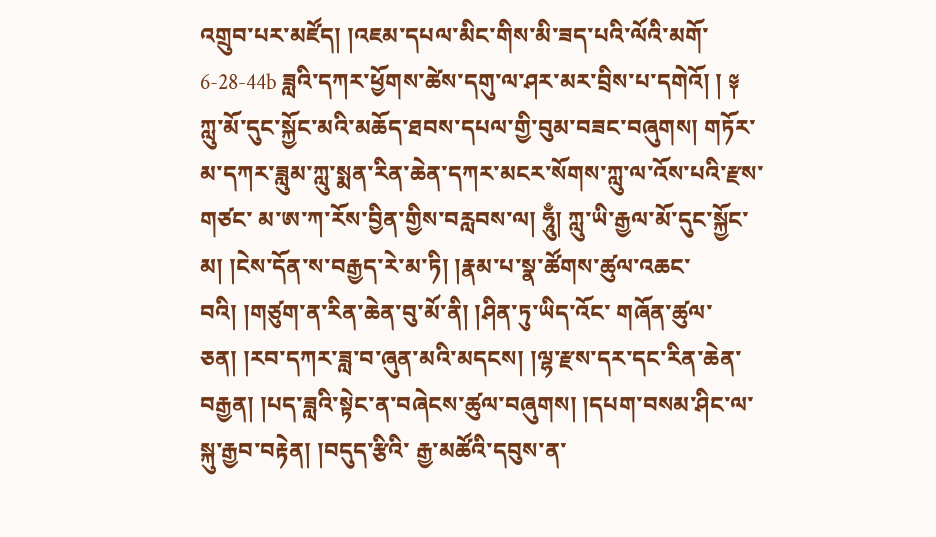འགྲུབ་པར་མཛོད། །འཇམ་དཔལ་མིང་གིས་མི་ཟད་པའི་ལོའི་མགོ་ 6-28-44b ཟླའི་དཀར་ཕྱོགས་ཚེས་དགུ་ལ་ཤར་མར་བྲིས་པ་དགེའོ། ། ༈ ཀླུ་མོ་དུང་སྐྱོང་མའི་མཆོད་ཐབས་དཔལ་གྱི་བུམ་བཟང་བཞུགས། གཏོར་མ་དཀར་ཟླུམ་ཀླུ་སྨན་རིན་ཆེན་དཀར་མངར་སོགས་ཀླུ་ལ་འོས་པའི་རྫས་གཙང་ མ་ཨ་ཀ་རོས་བྱིན་གྱིས་བརླབས་ལ། ཧཱུྃ། ཀླུ་ཡི་རྒྱལ་མོ་དུང་སྐྱོང་མ། །ངེས་དོན་ས་བརྒྱད་རེ་མ་ཏི། །རྣམ་པ་སྣ་ཚོགས་ཚུལ་འཆང་བའི། །གཙུག་ན་རིན་ཆེན་བུ་མོ་ནི། །ཤིན་ཏུ་ཡིད་འོང་ གཞོན་ཚུལ་ཅན། །རབ་དཀར་ཟླ་བ་ཞུན་མའི་མདངས། །ལྷ་རྫས་དར་དང་རིན་ཆེན་བརྒྱན། །པད་ཟླའི་སྟེང་ན་བཞེངས་ཚུལ་བཞུགས། །དཔག་བསམ་ཤིང་ལ་སྐུ་རྒྱབ་བརྟེན། །བདུད་རྩིའི་ རྒྱ་མཚོའི་དབུས་ན་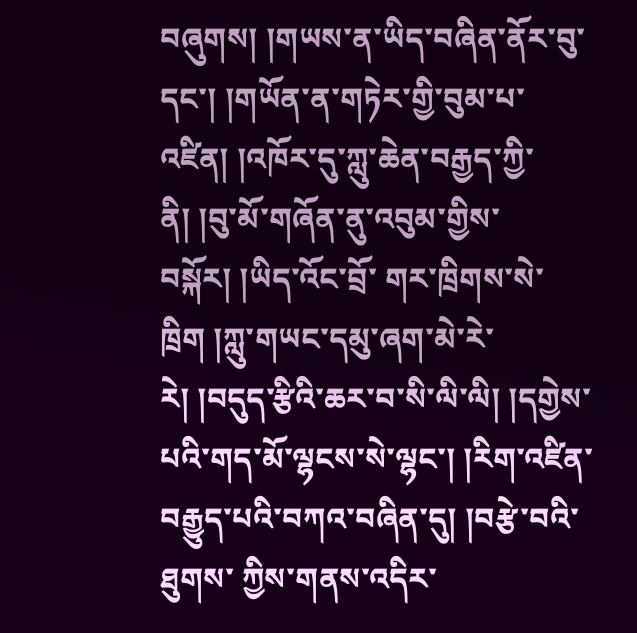བཞུགས། །གཡས་ན་ཡིད་བཞིན་ནོར་བུ་དང་། །གཡོན་ན་གཏེར་གྱི་བུམ་པ་འཛིན། །འཁོར་དུ་ཀླུ་ཆེན་བརྒྱད་ཀྱི་ནི། །བུ་མོ་གཞོན་ནུ་འབུམ་གྱིས་བསྐོར། །ཡིད་འོང་བྲོ་ གར་ཁྲིགས་སེ་ཁྲིག །ཀླུ་གཡང་དམུ་ཞག་མེ་རེ་རེ། །བདུད་རྩིའི་ཆར་བ་སི་ལི་ལི། །དགྱེས་པའི་གད་མོ་ལྷངས་སེ་ལྷང་། །རིག་འཛིན་བརྒྱུད་པའི་བཀའ་བཞིན་དུ། །བརྩེ་བའི་ཐུགས་ ཀྱིས་གནས་འདིར་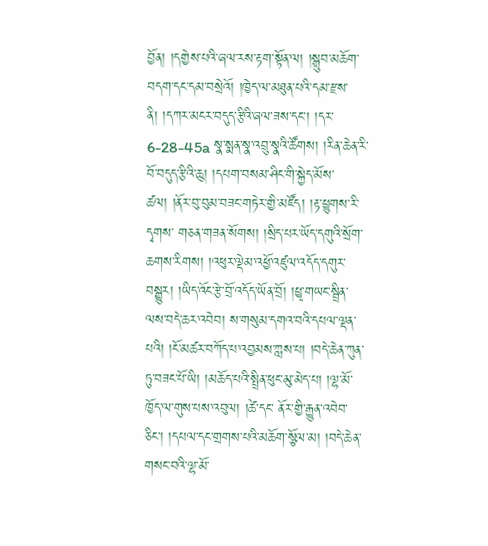བྱོན། །དགྱེས་པའི་ཞལ་རས་རྟག་སྟོན་ལ། །སྒྲུབ་མཆོག་བདག་དང་དམ་བསྲེའོ། །ཁྱེད་ལ་མཐུན་པའི་དམ་རྫས་ནི། །དཀར་མངར་བདུད་རྩིའི་ཞལ་ཟས་དང་། །དར་ 6-28-45a སྣ་སྨན་སྣ་འབྲུ་སྣའི་ཚོགས། །རིན་ཆེན་རི་བོ་བདུད་རྩིའི་ཆུ། །དཔག་བསམ་ཤིང་གི་སྐྱེད་མོས་ཚལ། །ནོར་བུ་བུམ་བཟང་གཏེར་གྱི་མཛོད། །རྟ་ཕྱུགས་རི་དྭགས་ གཅན་གཟན་སོགས། །སྲིད་པར་ཡོད་དགུའི་སྲོག་ཆགས་རིགས། །འཕུར་ལྡེམ་འཕྱོ་འཛུལ་འདོད་དགུར་བསྒྱུར། །ཡིད་འོང་རྩེ་བྲོ་འདོད་ཡོན་བྲོ། །ཕྱྭ་གཡང་སྦྲིན་ལས་བདེ་ཆར་འབེབ། ས་གསུམ་དགའ་བའི་དཔལ་ལྡན་པའི། །ངོ་མཚར་བཀོད་པ་འབྱམས་ཀླས་པ། །བདེ་ཆེན་ཀུན་ཏུ་བཟང་པོ་ཡི། །མཆོད་པའི་སྤྲིན་ཕུང་མུ་མེད་པ། །ལྷ་མོ་ཁྱོད་ལ་གུས་པས་འབུལ། །ཚེ་དང་ ནོར་གྱི་རྒྱུན་འབེབ་ཅིང་། །དཔལ་དང་གྲགས་པའི་མཆོག་སྩོལ་མ། །བདེ་ཆེན་གསང་བའི་ལྷ་མོ་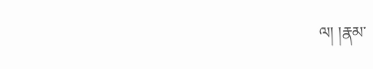ལ། །རྣམ་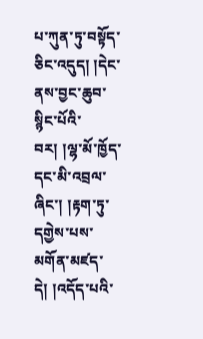པ་ཀུན་ཏུ་བསྟོད་ཅིང་འདུད། །དེང་ནས་བྱང་ཆུབ་སྙིང་པོའི་བར། །ལྷ་མོ་ཁྱོད་ དང་མི་འབྲལ་ཞིང་། །རྟག་ཏུ་དགྱེས་པས་མགོན་མཛད་དེ། །འདོད་པའི་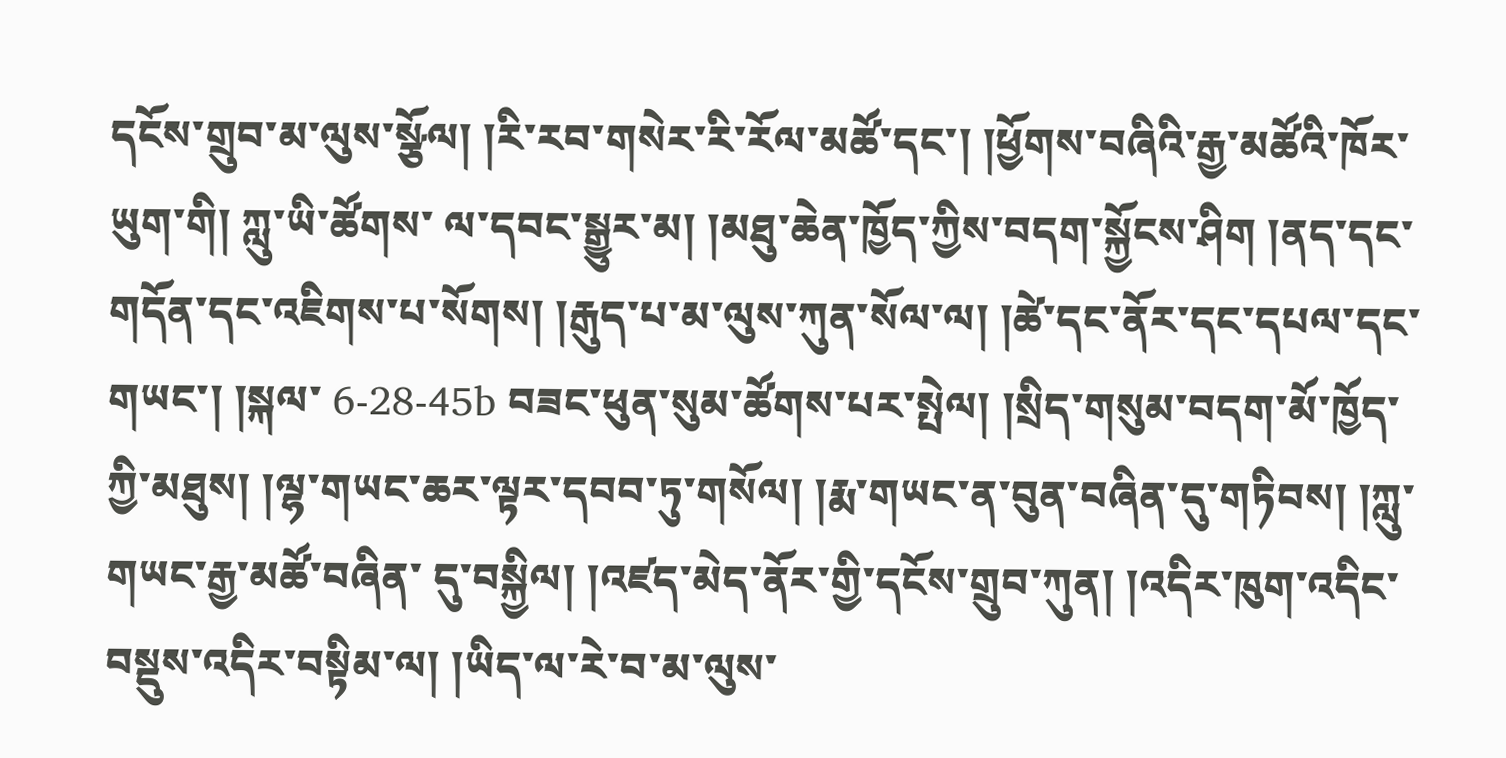དངོས་གྲུབ་མ་ལུས་སྩོལ། །རི་རབ་གསེར་རི་རོལ་མཚོ་དང་། །ཕྱོགས་བཞིའི་རྒྱ་མཚོའི་ཁོར་ཡུག་གི། ཀླུ་ཡི་ཚོགས་ ལ་དབང་སྒྱུར་མ། །མཐུ་ཆེན་ཁྱོད་ཀྱིས་བདག་སྐྱོངས་ཤིག །ནད་དང་གདོན་དང་འཇིགས་པ་སོགས། །རྒུད་པ་མ་ལུས་ཀུན་སོལ་ལ། །ཚེ་དང་ནོར་དང་དཔལ་དང་གཡང་། །སྐལ་ 6-28-45b བཟང་ཕུན་སུམ་ཚོགས་པར་སྤེལ། །སྲིད་གསུམ་བདག་མོ་ཁྱོད་ཀྱི་མཐུས། །ལྷ་གཡང་ཆར་ལྟར་དབབ་ཏུ་གསོལ། །རྨ་གཡང་ན་བུན་བཞིན་དུ་གཏིབས། །ཀླུ་གཡང་རྒྱ་མཚོ་བཞིན་ དུ་བསྐྱིལ། །འཛད་མེད་ནོར་གྱི་དངོས་གྲུབ་ཀུན། །འདིར་ཁུག་འདིང་བསྡུས་འདིར་བསྟིམ་ལ། །ཡིད་ལ་རེ་བ་མ་ལུས་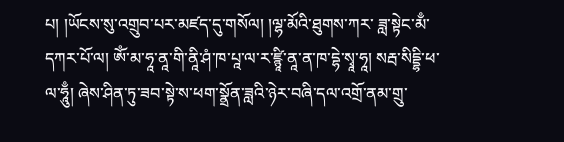པ། །ཡོངས་སུ་འགྲུབ་པར་མཛད་དུ་གསོལ། །ལྷ་མོའི་ཐུགས་ཀར་ ཟླ་སྟེང་མྃ་དཀར་པོ་ལ། ཨོཾ་མ་ཧཱ་ནཱ་གི་ནཱི་ཤཾ་ཁ་པཱ་ལ་ར་ཛྙཱི་ནཱ་ན་ཁ་དྷེ་སྭཱ་ཧཱ། སརྦ་སིདྡྷི་ཕ་ལ་ཧཱུྃ། ཞེས་ཤིན་ཏུ་ཟབ་སྟེ་ས་ཕག་སྣྲོན་ཟླའི་ཉེར་བཞི་དལ་འགྲོ་ནམ་གྲུ་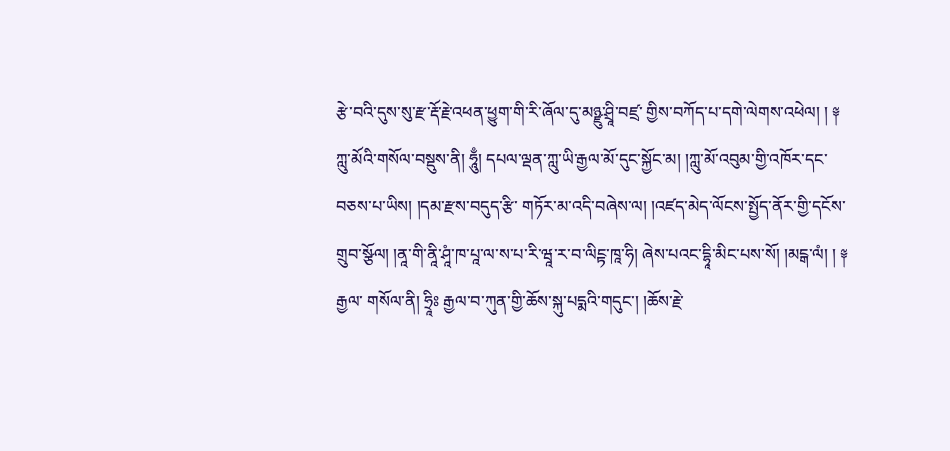རྩེ་བའི་དུས་སུ་རྫ་རྡོ་རྗེ་འཕན་ཕྱུག་གི་རི་ཞོལ་དུ་མཉྫུ་ཤྲཱི་བཛྲ་ གྱིས་བཀོད་པ་དགེ་ལེགས་འཕེལ། ། ༈ ཀླུ་མོའི་གསོལ་བསྡུས་ནི། ཧཱུྃ། དཔལ་ལྡན་ཀླུ་ཡི་རྒྱལ་མོ་དུང་སྐྱོང་མ། །ཀླུ་མོ་འབུམ་གྱི་འཁོར་དང་བཅས་པ་ཡིས། །དམ་རྫས་བདུད་རྩི་ གཏོར་མ་འདི་བཞེས་ལ། །འཛད་མེད་ལོངས་སྤྱོད་ནོར་གྱི་དངོས་གྲུབ་སྩོལ། །ནཱ་གི་ནཱི་ཤཱཾ་ཁ་པཱ་ལ་ས་པ་རི་ཝཱ་ར་བ་ལིངྟ་ཁཱ་ཧི། ཞེས་པའང་དྷཱི་མིང་པས་སོ། །མངྒ་ལཾ། ། ༈ རྒྱལ་ གསོལ་ནི། ཧྲཱིཿ རྒྱལ་བ་ཀུན་གྱི་ཆོས་སྐུ་པདྨའི་གདུང་། །ཆོས་རྗེ་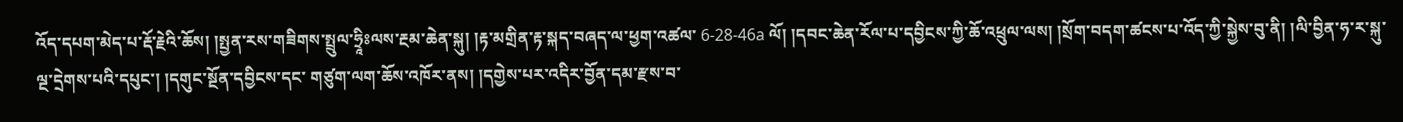འོད་དཔག་མེད་པ་རྡོ་རྗེའི་ཆོས། །སྤྱན་རས་གཟིགས་སྤྲུལ་ཧྲཱིཿལས་རྔམ་ཆེན་སྐུ། །རྟ་མགྲིན་རྟ་སྐད་བཞད་ལ་ཕྱག་འཚལ་ 6-28-46a ལོ། །དབང་ཆེན་རོལ་པ་དབྱིངས་ཀྱི་ཆོ་འཕྲུལ་ལས། །སྲོག་བདག་ཚངས་པ་འོད་ཀྱི་སྐྱེས་བུ་ནི། །ལི་བྱིན་ཧ་ར་སྐུ་ལྔ་དྲེགས་པའི་དཔུང་། །དགུང་སྔོན་དབྱིངས་དང་ གཙུག་ལག་ཆོས་འཁོར་ནས། །དགྱེས་པར་འདིར་བྱོན་དམ་རྫས་བ་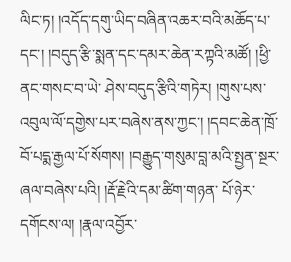ལིང་ཏ། །འདོད་དགུ་ཡིད་བཞིན་འཆར་བའི་མཆོད་པ་དང་། །བདུད་རྩི་སྨན་དང་དམར་ཆེན་རཀྟའི་མཚོ། །ཕྱི་ནང་གསང་བ་ཡེ་ ཤེས་བདུད་རྩིའི་གཏེར། །གུས་པས་འབུལ་ལོ་དགྱེས་པར་བཞེས་ནས་ཀྱང་། །དབང་ཆེན་ཁྲོ་བོ་པདྨ་རྒྱལ་པོ་སོགས། །བརྒྱུད་གསུམ་བླ་མའི་སྤྱན་སྔར་ཞལ་བཞེས་པའི། །རྡོ་རྗེའི་དམ་ཚིག་གཉན་ པོ་ཉེར་དགོངས་ལ། །རྣལ་འབྱོར་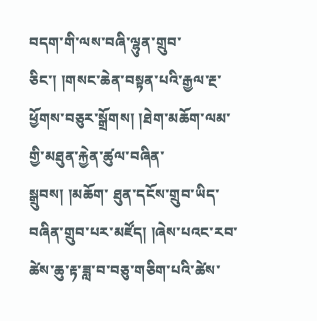བདག་གི་ལས་བཞི་ལྷུན་གྲུབ་ཅིང་། །གསང་ཆེན་བསྟན་པའི་རྒྱལ་རྔ་ཕྱོགས་བཅུར་སྒྲོགས། །ཐེག་མཆོག་ལམ་གྱི་མཐུན་རྐྱེན་ཚུལ་བཞིན་སྒྲུབས། །མཆོག་ ཐུན་དངོས་གྲུབ་ཡིད་བཞིན་གྲུབ་པར་མཛོད། །ཞེས་པའང་རབ་ཚེས་ཆུ་རྟ་ཟླ་བ་བཅུ་གཅིག་པའི་ཚེས་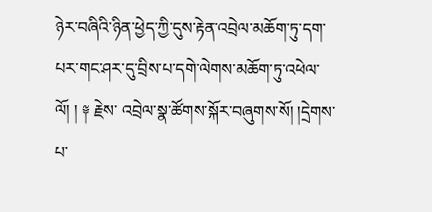ཉེར་བཞིའི་ཉིན་ཕྱེད་ཀྱི་དུས་རྟེན་འབྲེལ་མཆོག་ཏུ་དག་པར་གང་ཤར་དུ་བྲིས་པ་དགེ་ལེགས་མཆོག་ཏུ་འཕེལ་ལོ། ། ༈ རྗེས་ འབྲེལ་སྣ་ཚོགས་སྐོར་བཞུགས་སོ། །དྲེགས་པ་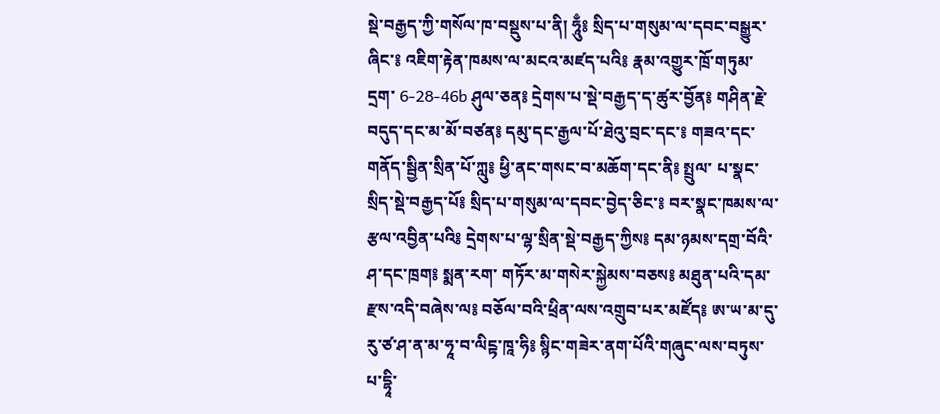སྡེ་བརྒྱད་ཀྱི་གསོལ་ཁ་བསྡུས་པ་ནི། ཧཱུྃ༔ སྲིད་པ་གསུམ་ལ་དབང་བསྒྱུར་ཞིང་༔ འཇིག་རྟེན་ཁམས་ལ་མངའ་མཛད་པའི༔ རྣམ་འགྱུར་ཁྲོ་གཏུམ་དྲག་ 6-28-46b ཤུལ་ཅན༔ དྲེགས་པ་སྡེ་བརྒྱད་ད་ཚུར་བྱོན༔ གཤིན་རྗེ་བདུད་དང་མ་མོ་བཙན༔ དམུ་དང་རྒྱལ་པོ་ཐེའུ་བྲང་དང་༔ གཟའ་དང་གནོད་སྦྱིན་སྲིན་པོ་ཀླུ༔ ཕྱི་ནང་གསང་བ་མཆོག་དང་ནི༔ སྤྲུལ་ པ་སྣང་སྲིད་སྡེ་བརྒྱད་པོ༔ སྲིད་པ་གསུམ་ལ་དབང་བྱེད་ཅིང་༔ བར་སྣང་ཁམས་ལ་རྩལ་འབྱིན་པའི༔ དྲེགས་པ་ལྷ་སྲིན་སྡེ་བརྒྱད་ཀྱིས༔ དམ་ཉམས་དགྲ་བོའི་ཤ་དང་ཁྲག༔ སྨན་རག་ གཏོར་མ་གསེར་སྐྱེམས་བཅས༔ མཐུན་པའི་དམ་རྫས་འདི་བཞེས་ལ༔ བཅོལ་བའི་ཕྲིན་ལས་འགྲུབ་པར་མཛོད༔ ཨ་ཡ་མ་དུ་རུ་ཙ་ཤ་ན་མ་ཧཱ་བ་ལིངྟ་ཁཱ་ཧི༔ སྙིང་གཟེར་ནག་པོའི་གཞུང་ལས་བཏུས་ པ་དྷཱི་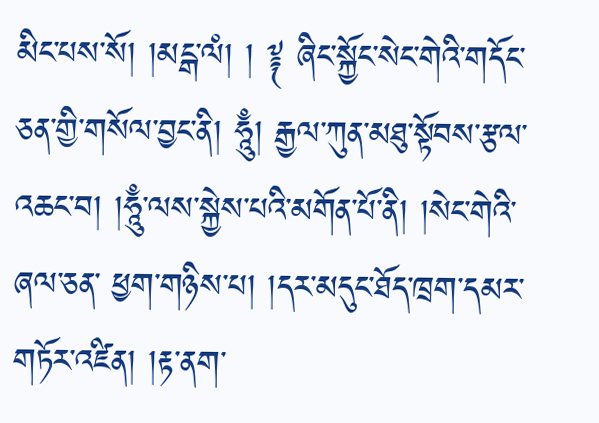མིང་པས་སོ། །མངྒ་ལཾ། ། ༈ ཞིང་སྐྱོང་སེང་གེའི་གདོང་ཅན་གྱི་གསོལ་བྱང་ནི། ཧཱུྃ། རྒྱལ་ཀུན་མཐུ་སྟོབས་རྩལ་འཆང་བ། །ཧཱུྃ་ལས་སྐྱེས་པའི་མགོན་པོ་ནི། །སེང་གེའི་ཞལ་ཅན་ ཕྱག་གཉིས་པ། །དར་མདུང་ཐོད་ཁྲག་དམར་གཏོར་འཛིན། །རྟ་ནག་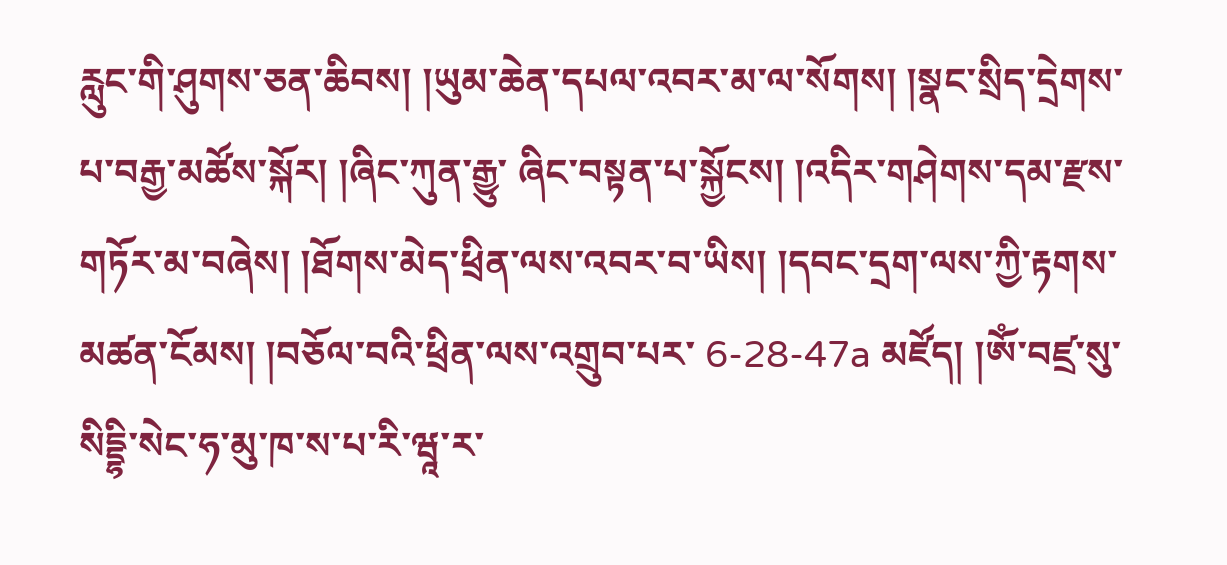རླུང་གི་ཤུགས་ཅན་ཆིབས། །ཡུམ་ཆེན་དཔལ་འབར་མ་ལ་སོགས། །སྣང་སྲིད་དྲེགས་པ་བརྒྱ་མཚོས་སྐོར། །ཞིང་ཀུན་རྒྱུ་ ཞིང་བསྟན་པ་སྐྱོངས། །འདིར་གཤེགས་དམ་རྫས་གཏོར་མ་བཞེས། །ཐོགས་མེད་ཕྲིན་ལས་འབར་བ་ཡིས། །དབང་དྲག་ལས་ཀྱི་རྟགས་མཚན་ངོམས། །བཅོལ་བའི་ཕྲིན་ལས་འགྲུབ་པར་ 6-28-47a མཛོད། །ཨོཾ་བཛྲ་སུ་སིདྡྷི་སེང་ཧ་མུ་ཁ་ས་པ་རི་ཝཱ་ར་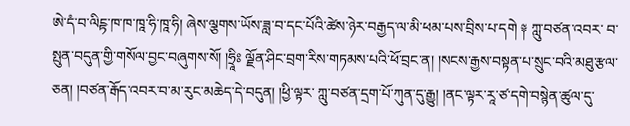ཨེ་དཾ་བ་ལིངྟ་ཁ་ཁ་ཁཱ་ཧི་ཁཱ་ཧི། ཞེས་ལྕགས་ཡོས་ཟླ་བ་དང་པོའི་ཚེས་ཉེར་བརྒྱད་ལ་མི་ཕམ་པས་བྲིས་པ་དགེ ༈ ཀླུ་བཙན་འབར་ བ་སྤུན་བདུན་གྱི་གསོལ་བྱང་བཞུགས་སོ། །ཧྲཱིཿ ལྗོན་ཤིང་བྲག་རིས་གཏམས་པའི་ཕོ་བྲང་ན། །སངས་རྒྱས་བསྟན་པ་སྲུང་བའི་མཐུ་རྩལ་ཅན། །བཙན་རྒོད་འབར་བ་མ་རུང་མཆེད་དེ་བདུན། །ཕྱི་ལྟར་ ཀླུ་བཙན་དྲག་པོ་ཀུན་དུ་རྒྱུ། །ནང་ལྟར་རཱ་ཙ་དགེ་བསྙེན་ཚུལ་དུ་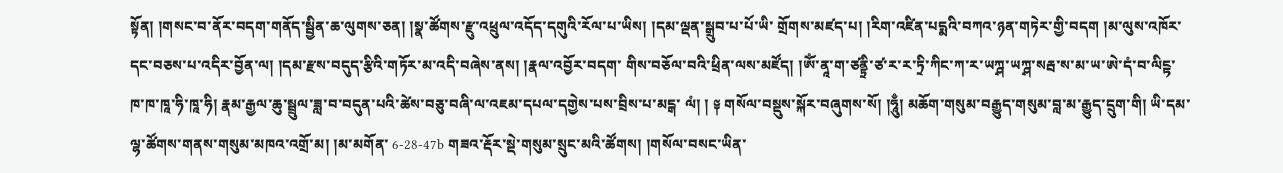སྟོན། །གསང་བ་ནོར་བདག་གནོད་སྦྱིན་ཆ་ལུགས་ཅན། །སྣ་ཚོགས་རྫུ་འཕྲུལ་འདོད་དགུའི་རོལ་པ་ཡིས། །དམ་ལྡན་སྒྲུབ་པ་པོ་ཡི་ གྲོགས་མཛད་པ། །རིག་འཛིན་པདྨའི་བཀའ་ཉན་གཏེར་གྱི་བདག །མ་ལུས་འཁོར་དང་བཅས་པ་འདིར་བྱོན་ལ། །དམ་རྫས་བདུད་རྩིའི་གཏོར་མ་འདི་བཞེས་ནས། །རྣལ་འབྱོར་བདག་ གིས་བཅོལ་བའི་ཕྲིན་ལས་མཛོད། །ཨོཾ་ནཱ་ག་ཙནྟྲི་ཙ་ར་ར་ཏྲི་ཀིང་ཀ་ར་ཡཀྴ་ཡཀྴ་སརྦ་ས་མ་ཡ་ཨེ་དཾ་བ་ལིངྟ་ཁ་ཁ་ཁཱ་ཧི་ཁཱ་ཧི། རྣམ་རྒྱལ་ཆུ་སྦྲུལ་ཟླ་བ་བདུན་པའི་ཚེས་བཅུ་བཞི་ལ་འཇམ་དཔལ་དགྱེས་པས་བྲིས་པ་མངྒ་ ལཾ། ། ༈ གསོལ་བསྡུས་སྐོར་བཞུགས་སོ། །ཧཱུྃ། མཆོག་གསུམ་བརྒྱུད་གསུམ་བླ་མ་རྒྱུད་དྲུག་གི། ཡི་དམ་ལྷ་ཚོགས་གནས་གསུམ་མཁའ་འགྲོ་མ། །མ་མགོན་ 6-28-47b གཟའ་རྡོར་སྡེ་གསུམ་སྲུང་མའི་ཚོགས། །གསོལ་བསང་ཡིན་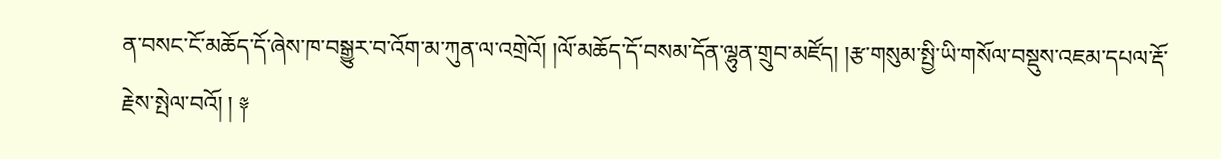ན་བསང་ངོ་མཆོད་དོ་ཞེས་ཁ་བསྒྱུར་བ་འོག་མ་ཀུན་ལ་འགྲེའོ། །ལོ་མཆོད་དོ་བསམ་དོན་ལྷུན་གྲུབ་མཛོད། །རྩ་གསུམ་སྤྱི་ཡི་གསོལ་བསྡུས་འཇམ་དཔལ་རྡོ་རྗེས་སྤེལ་བའོ། ། ༈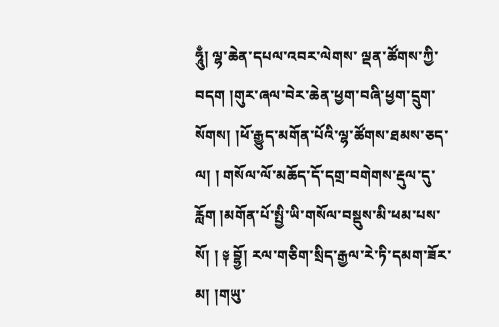ཧཱུྃ། ལྷ་ཆེན་དཔལ་འབར་ལེགས་ ལྡན་ཚོགས་ཀྱི་བདག །གུར་ཞལ་བེར་ཆེན་ཕྱག་བཞི་ཕྱག་དྲུག་སོགས། །ཕོ་རྒྱུད་མགོན་པོའི་ལྷ་ཚོགས་ཐམས་ཅད་ལ། ། གསོལ་ལོ་མཆོད་དོ་དགྲ་བགེགས་རྡུལ་དུ་རློག །མགོན་པོ་སྤྱི་ཡི་གསོལ་བསྡུས་མི་ཕམ་པས་སོ། ། ༈ བྷྱོ། རལ་གཅིག་སྲིད་རྒྱལ་རེ་ཏི་དམག་ཟོར་མ། །གཡུ་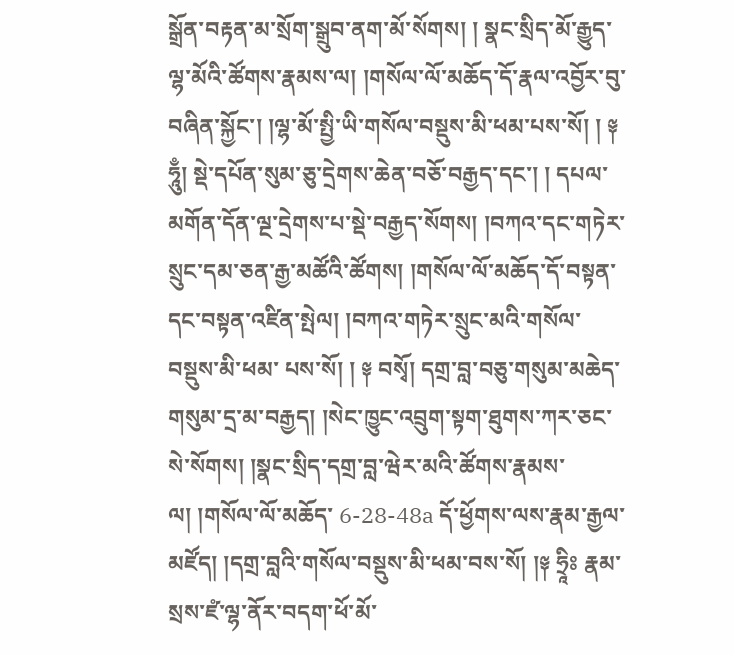སྒྲོན་བརྟན་མ་སྲོག་སྒྲུབ་ནག་མོ་སོགས། ། སྣང་སྲིད་མོ་རྒྱུད་ལྷ་མོའི་ཚོགས་རྣམས་ལ། །གསོལ་ལོ་མཆོད་དོ་རྣལ་འབྱོར་བུ་བཞིན་སྐྱོང་། །ལྷ་མོ་སྤྱི་ཡི་གསོལ་བསྡུས་མི་ཕམ་པས་སོ། ། ༈ ཧཱུྃ། སྡེ་དཔོན་སུམ་ཅུ་དྲེགས་ཆེན་བཅོ་བརྒྱད་དང་། ། དཔལ་མགོན་དོན་ལྔ་དྲེགས་པ་སྡེ་བརྒྱད་སོགས། །བཀའ་དང་གཏེར་སྲུང་དམ་ཅན་རྒྱ་མཚོའི་ཚོགས། །གསོལ་ལོ་མཆོད་དོ་བསྟན་དང་བསྟན་འཛིན་སྤེལ། །བཀའ་གཏེར་སྲུང་མའི་གསོལ་བསྡུས་མི་ཕམ་ པས་སོ། ། ༈ བསྭོ། དགྲ་བླ་བཅུ་གསུམ་མཆེད་གསུམ་དྲ་མ་བརྒྱད། །སེང་ཁྱུང་འབྲུག་སྟག་ཐུགས་ཀར་ཅང་སེ་སོགས། །སྣང་སྲིད་དགྲ་བླ་ཝེར་མའི་ཚོགས་རྣམས་ལ། །གསོལ་ལོ་མཆོད་ 6-28-48a དོ་ཕྱོགས་ལས་རྣམ་རྒྱལ་མཛོད། །དགྲ་བླའི་གསོལ་བསྡུས་མི་ཕམ་བས་སོ། །༈ ཧྲཱིཿ རྣམ་སྲས་ཛཾ་ལྷ་ནོར་བདག་ཕོ་མོ་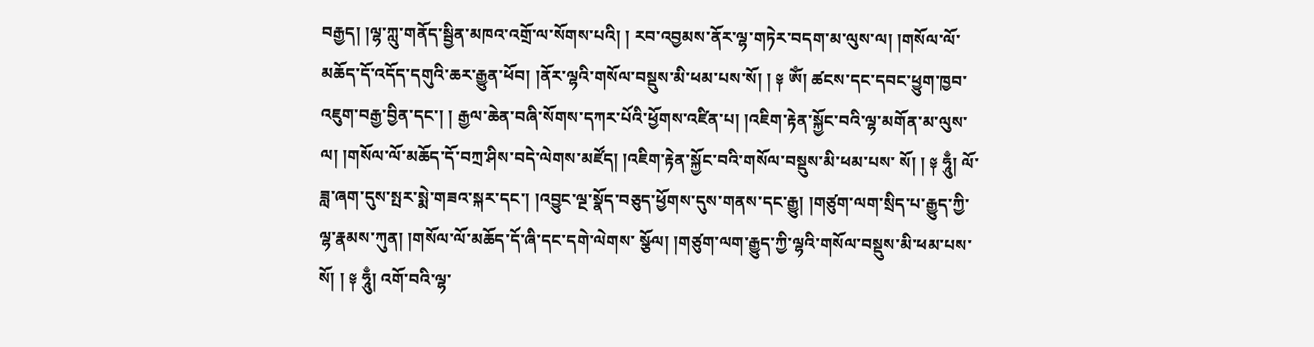བརྒྱད། །ལྷ་ཀླུ་གནོད་སྦྱིན་མཁའ་འགྲོ་ལ་སོགས་པའི། ། རབ་འབྱམས་ནོར་ལྷ་གཏེར་བདག་མ་ལུས་ལ། །གསོལ་ལོ་མཆོད་དོ་འདོད་དགུའི་ཆར་རྒྱུན་ཕོབ། །ནོར་ལྷའི་གསོལ་བསྡུས་མི་ཕམ་པས་སོ། ། ༈ ཨོཾ། ཚངས་དང་དབང་ཕྱུག་ཁྱབ་འཇུག་བརྒྱ་བྱིན་དང་། ། རྒྱལ་ཆེན་བཞི་སོགས་དཀར་པོའི་ཕྱོགས་འཛིན་པ། །འཇིག་རྟེན་སྐྱོང་བའི་ལྷ་མགོན་མ་ལུས་ལ། །གསོལ་ལོ་མཆོད་དོ་བཀྲ་ཤིས་བདེ་ལེགས་མཛོད། །འཇིག་རྟེན་སྐྱོང་བའི་གསོལ་བསྡུས་མི་ཕམ་པས་ སོ། ། ༈ ཧཱུྃ། ལོ་ཟླ་ཞག་དུས་སྤར་སྨེ་གཟའ་སྐར་དང་། །འབྱུང་ལྔ་སྣོད་བཅུད་ཕྱོགས་དུས་གནས་དང་རྒྱུ། །གཙུག་ལག་སྲིད་པ་རྒྱུད་ཀྱི་ལྷ་རྣམས་ཀུན། །གསོལ་ལོ་མཆོད་དོ་ཞི་དང་དགེ་ལེགས་ སྩོལ། །གཙུག་ལག་རྒྱུད་ཀྱི་ལྷའི་གསོལ་བསྡུས་མི་ཕམ་པས་སོ། ། ༈ ཧཱུྃ། འགོ་བའི་ལྷ་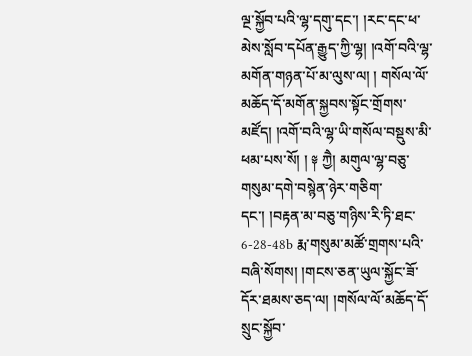ལྔ་སྐྱོབ་པའི་ལྷ་དགུ་དང་། །རང་དང་ཕ་མེས་སློབ་དཔོན་རྒྱུད་ཀྱི་ལྷ། །འགོ་བའི་ལྷ་མགོན་གཉན་པོ་མ་ལུས་ལ། ། གསོལ་ལོ་མཆོད་དོ་མགོན་སྐྱབས་སྟོང་གྲོགས་མཛོད། །འགོ་བའི་ལྷ་ཡི་གསོལ་བསྡུས་མི་ཕམ་པས་སོ། ། ༈ ཀྱཻ། མགུལ་ལྷ་བཅུ་གསུམ་དགེ་བསྙེན་ཉེར་གཅིག་དང་། །བརྟན་མ་བཅུ་གཉིས་རི་ཏི་ཐང་ 6-28-48b རྨ་གསུམ་མཚོ་གྲགས་པའི་བཞི་སོགས། །གངས་ཅན་ཡུལ་སྐྱོང་ཟོ་དོར་ཐམས་ཅད་ལ། །གསོལ་ལོ་མཆོད་དོ་སྲུང་སྐྱོབ་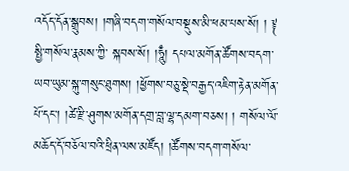འདོད་དོན་སྒྲུབས། །གཞི་བདག་གསོལ་བསྡུས་མི་ཕམ་པས་སོ། ། ༈ སྤྱི་གསོལ་རྣམས་ཀྱི་ སྐབས་སོ། །ཧཱུྃ། དཔལ་མགོན་ཚོགས་བདག་ཡབ་ཡུམ་སྐུ་གསུང་ཐུགས། །ཕྱོགས་བཅུ་སྡེ་བརྒྱད་འཇིག་རྟེན་མགོན་པོ་དང་། །ཚེ་རྫི་ཤུགས་མགོན་དགྲ་བླ་ལྷ་དམག་བཅས། ། གསོལ་ལོ་མཆོད་དོ་བཅོལ་བའི་ཕྲིན་ལས་མཛོད། །ཚོགས་བདག་གསོལ་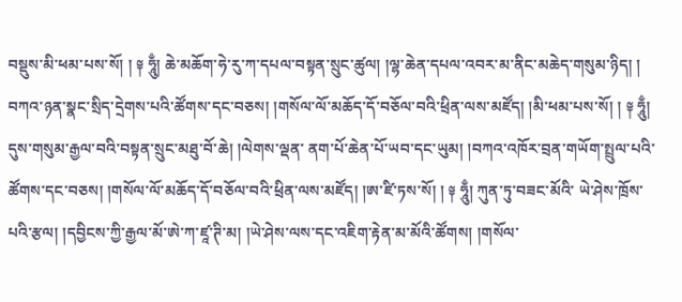བསྡུས་མི་ཕམ་པས་སོ། ། ༈ ཧཱུྃ། ཆེ་མཆོག་ཧེ་རུ་ཀ་དཔལ་བསྟན་སྲུང་ཚུལ། །ལྷ་ཆེན་དཔལ་འབར་མ་ནིང་མཆེད་གསུམ་ཉིད། ། བཀའ་ཉན་སྣང་སྲིད་དྲེགས་པའི་ཚོགས་དང་བཅས། །གསོལ་ལོ་མཆོད་དོ་བཅོལ་བའི་ཕྲིན་ལས་མཛོད། །མི་ཕམ་པས་སོ། ། ༈ ཧཱུྃ། དུས་གསུམ་རྒྱལ་བའི་བསྟན་སྲུང་མཐུ་བོ་ཆེ། །ལེགས་ལྡན་ ནག་པོ་ཆེན་པོ་ཡབ་དང་ཡུམ། །བཀའ་འཁོར་བྲན་གཡོག་སྤྲུལ་པའི་ཚོགས་དང་བཅས། །གསོལ་ལོ་མཆོད་དོ་བཅོལ་བའི་ཕྲིན་ལས་མཛོད། །ཨ་ཛི་ཏས་སོ། ། ༈ ཧཱུྃ། ཀུན་ཏུ་བཟང་མོའི་ ཡེ་ཤེས་ཁྲོས་པའི་རྩལ། །དབྱིངས་ཀྱི་རྒྱལ་མོ་ཨེ་ཀ་ཛཱ་ཊི་མ། །ཡེ་ཤེས་ལས་དང་འཇིག་རྟེན་མ་མོའི་ཚོགས། །གསོལ་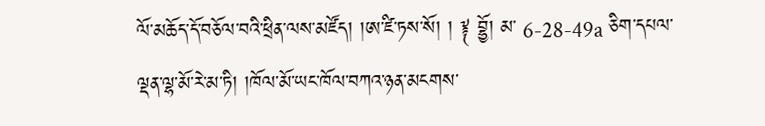ལོ་མཆོད་དོ་བཅོལ་བའི་ཕྲིན་ལས་མཛོད། །ཨ་ཛི་ཏས་སོ། ། ༈ བྷྱོ། མ་ 6-28-49a ཅིག་དཔལ་ལྡན་ལྷ་མོ་རེ་མ་ཏི། །ཁོལ་མོ་ཡང་ཁོལ་བཀའ་ཉན་མངགས་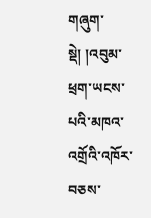གཞུག་སྡེ། །འབུམ་ཕྲག་ཡངས་པའི་མཁའ་འགྲོའི་འཁོར་བཅས་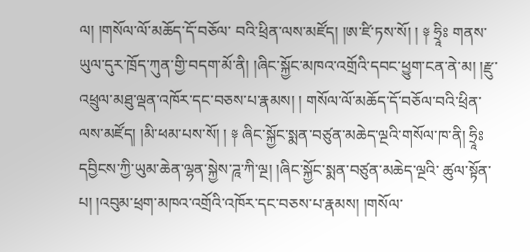ལ། །གསོལ་ལོ་མཆོད་དོ་བཅོལ་ བའི་ཕྲིན་ལས་མཛོད། །ཨ་ཛི་ཏས་སོ། ། ༈ ཧྲཱིཿ གནས་ཡུལ་དུར་ཁྲོད་ཀུན་གྱི་བདག་མོ་ནི། །ཞིང་སྐྱོང་མཁའ་འགྲོའི་དབང་ཕྱུག་ངན་ནེ་མ། །རྫུ་འཕྲུལ་མཐུ་ལྡན་འཁོར་དང་བཅས་པ་རྣམས། ། གསོལ་ལོ་མཆོད་དོ་བཅོལ་བའི་ཕྲིན་ལས་མཛོད། །མི་ཕམ་པས་སོ། ། ༈ ཞིང་སྐྱོང་སྨན་བཙུན་མཆེད་ལྔའི་གསོལ་ཁ་ནི། ཧྲཱིཿ དབྱིངས་ཀྱི་ཡུམ་ཆེན་ལྷན་སྐྱེས་ཌཱ་ཀི་ལྔ། །ཞིང་སྐྱོང་སྨན་བཙུན་མཆེད་ལྔའི་ ཚུལ་སྟོན་པ། །འབུམ་ཕྲག་མཁའ་འགྲོའི་འཁོར་དང་བཅས་པ་རྣམས། །གསོལ་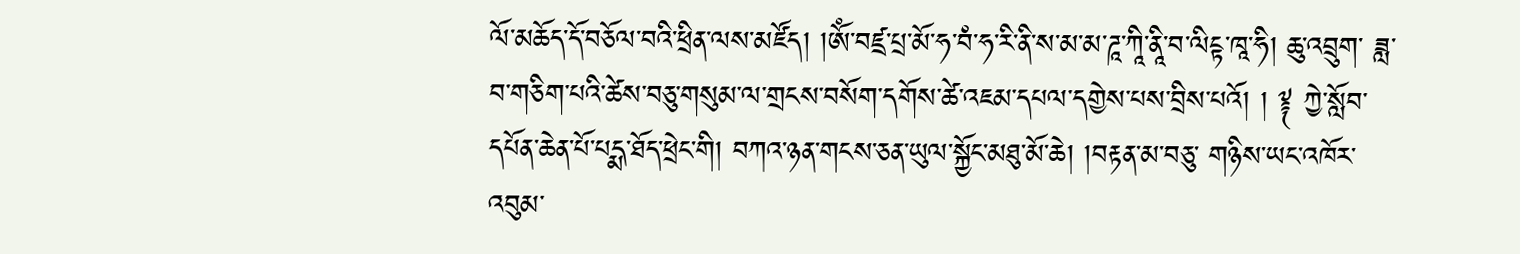ལོ་མཆོད་དོ་བཅོལ་བའི་ཕྲིན་ལས་མཛོད། །ཨོཾ་བཛྲ་པྲ་མོ་ཧ་བཾ་ཧ་རི་ནི་ས་མ་མ་ཌཱ་ཀཱི་ནཱི་བ་ལིངྟ་ཁཱ་ཧི། ཆུ་འབྲུག་ ཟླ་བ་གཅིག་པའི་ཚེས་བཅུ་གསུམ་ལ་གྲངས་བསོག་དགོས་ཚེ་འཇམ་དཔལ་དགྱེས་པས་བྲིས་པའོ། ། ༈ ཀྱེ་སློབ་དཔོན་ཆེན་པོ་པདྨ་ཐོད་ཕྲེང་གི། བཀའ་ཉན་གངས་ཅན་ཡུལ་སྐྱོང་མཐུ་མོ་ཆེ། །བརྟན་མ་བཅུ་ གཉིས་ཡང་འཁོར་འབུམ་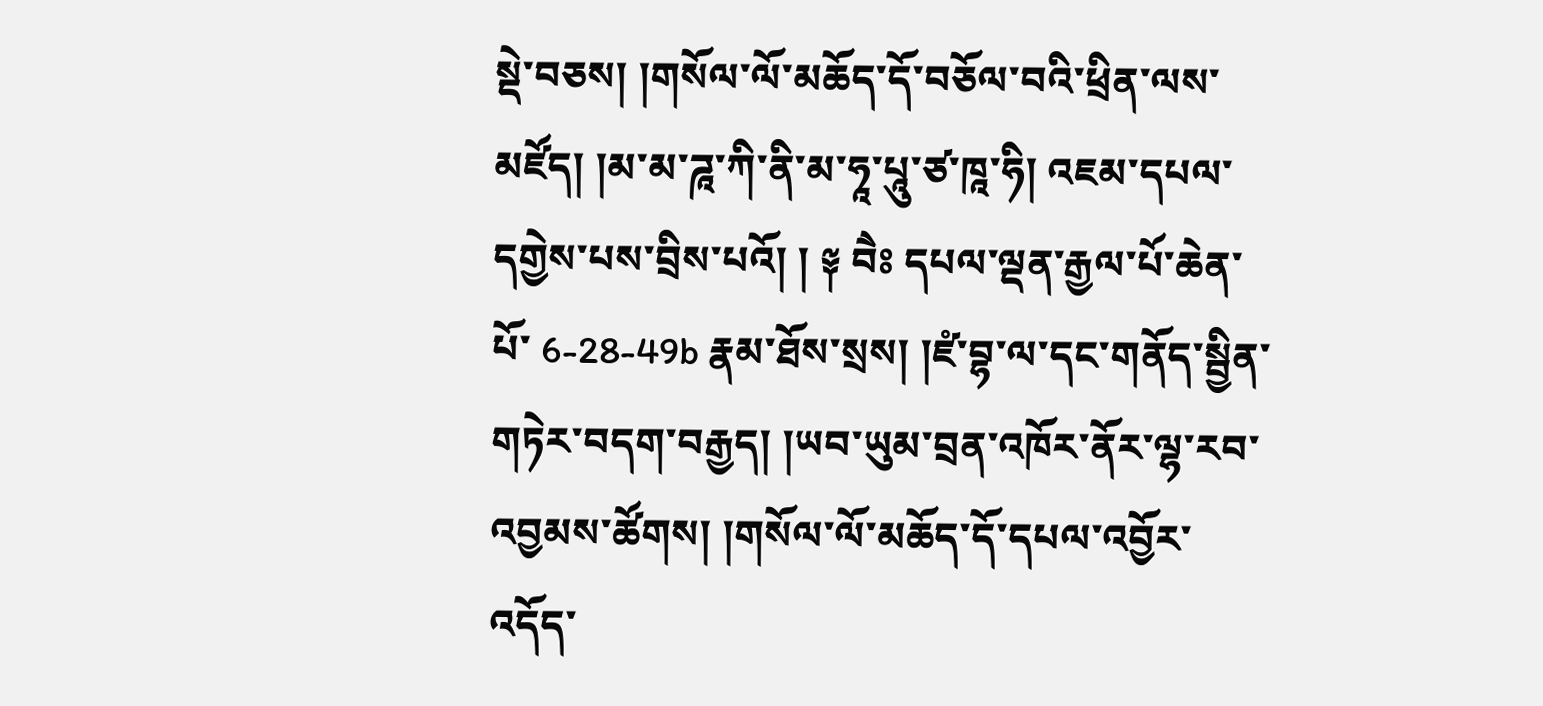སྡེ་བཅས། །གསོལ་ལོ་མཆོད་དོ་བཅོལ་བའི་ཕྲིན་ལས་མཛོད། །མ་མ་ཌཱ་ཀི་ནི་མ་ཧཱ་པཱུ་ཙ་ཁཱ་ཧི། འཇམ་དཔལ་དགྱེས་པས་བྲིས་པའོ། ། ༈ བཻཿ དཔལ་ལྡན་རྒྱལ་པོ་ཆེན་པོ་ 6-28-49b རྣམ་ཐོས་སྲས། །ཛཾ་བྷ་ལ་དང་གནོད་སྦྱིན་གཏེར་བདག་བརྒྱད། །ཡབ་ཡུམ་བྲན་འཁོར་ནོར་ལྷ་རབ་འབྱམས་ཚོགས། །གསོལ་ལོ་མཆོད་དོ་དཔལ་འབྱོར་འདོད་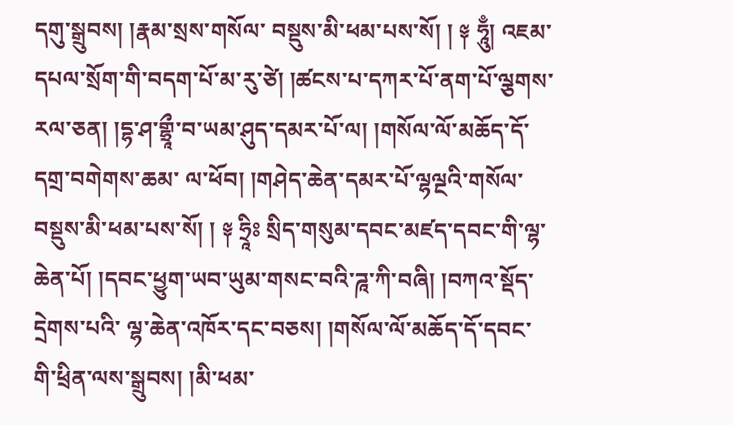དགུ་སྒྲུབས། །རྣམ་སྲས་གསོལ་ བསྡུས་མི་ཕམ་པས་སོ། ། ༈ ཧཱུྃ། འཇམ་དཔལ་སྲོག་གི་བདག་པོ་མ་རུ་ཙེ། །ཚངས་པ་དཀར་པོ་ནག་པོ་ལྕགས་རལ་ཅན། །དྷ་ཤ་གྷྲཱྀ་བ་ཡམ་ཤུད་དམར་པོ་ལ། །གསོལ་ལོ་མཆོད་དོ་དགྲ་བགེགས་ཆམ་ ལ་ཕོབ། །གཤེད་ཆེན་དམར་པོ་ལྷལྔའི་གསོལ་བསྡུས་མི་ཕམ་པས་སོ། ། ༈ ཧྲཱིཿ སྲིད་གསུམ་དབང་མཛད་དབང་གི་ལྷ་ཆེན་པོ། །དབང་ཕྱུག་ཡབ་ཡུམ་གསང་བའི་ཌཱ་ཀི་བཞི། །བཀའ་སྡོད་དྲེགས་པའི་ ལྷ་ཆེན་འཁོར་དང་བཅས། །གསོལ་ལོ་མཆོད་དོ་དབང་གི་ཕྲིན་ལས་སྒྲུབས། །མི་ཕམ་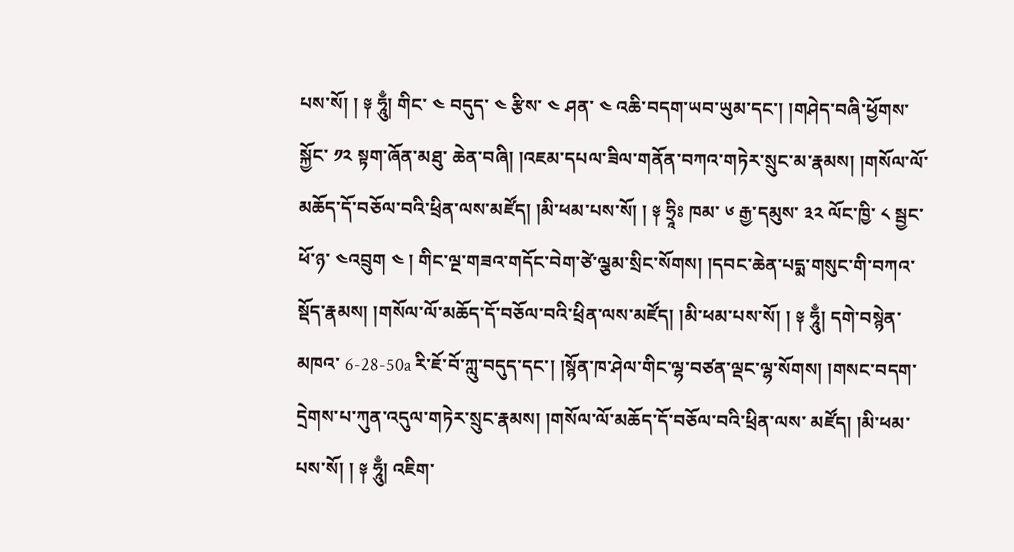པས་སོ། ། ༈ ཧཱུྃ། གིང་ ༤ བདུད་ ༤ རྩིས་ ༤ ཤན་ ༤ འཆི་བདག་ཡབ་ཡུམ་དང་། །གཤེད་བཞི་ཕྱོགས་སྐྱོང་ ༡༢ སྟག་ཞོན་མཐུ་ ཆེན་བཞི། །འཇམ་དཔལ་ཟིལ་གནོན་བཀའ་གཏེར་སྲུང་མ་རྣམས། །གསོལ་ལོ་མཆོད་དོ་བཅོལ་བའི་ཕྲིན་ལས་མཛོད། །མི་ཕམ་པས་སོ། ། ༈ ཧྲཱིཿ ཁམ་ ༦ རྒྱ་དམུས་ ༣༢ ལོང་ཁྱི་ ༨ སྦྱང་ཕོ་ཉ་ ༤འབྲུག ༤ ། གིང་ལྔ་གཟའ་གདོང་བེག་ཙེ་ལྕམ་སྲིང་སོགས། །དབང་ཆེན་པདྨ་གསུང་གི་བཀའ་སྡོད་རྣམས། །གསོལ་ལོ་མཆོད་དོ་བཅོལ་བའི་ཕྲིན་ལས་མཛོད། །མི་ཕམ་པས་སོ། ། ༈ ཧཱུྃ། དགེ་བསྙེན་མཁའ་ 6-28-50a རི་ཇོ་བོ་ཀླུ་བདུད་དང་། །སྙོན་ཁ་ཤེལ་གིང་ལྷ་བཙན་ལྡང་ལྷ་སོགས། །གསང་བདག་དྲེགས་པ་ཀུན་འདུལ་གཏེར་སྲུང་རྣམས། །གསོལ་ལོ་མཆོད་དོ་བཅོལ་བའི་ཕྲིན་ལས་ མཛོད། །མི་ཕམ་པས་སོ། ། ༈ ཧཱུྃ། འཇིག་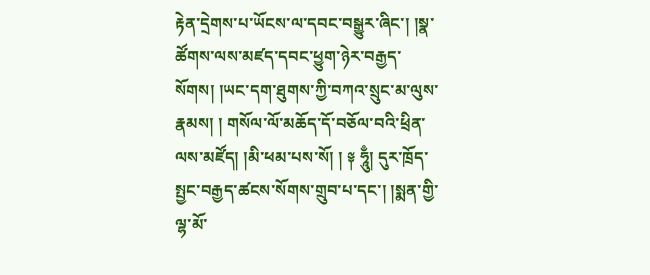རྟེན་དྲེགས་པ་ཡོངས་ལ་དབང་བསྒྱུར་ཞིང་། །སྣ་ཚོགས་ལས་མཛད་དབང་ཕྱུག་ཉེར་བརྒྱད་སོགས། །ཡང་དག་ཐུགས་ཀྱི་བཀའ་སྲུང་མ་ལུས་རྣམས། ། གསོལ་ལོ་མཆོད་དོ་བཅོལ་བའི་ཕྲིན་ལས་མཛོད། །མི་ཕམ་པས་སོ། ། ༈ ཧཱུྃ། དུར་ཁྲོད་སྤྱང་བརྒྱད་ཚངས་སོགས་གྲུབ་པ་དང་། །སྨན་གྱི་ལྷ་མོ་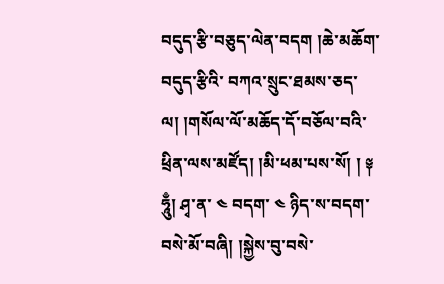བདུད་རྩི་བཅུད་ལེན་བདག །ཆེ་མཆོག་བདུད་རྩིའི་ བཀའ་སྲུང་ཐམས་ཅད་ལ། །གསོལ་ལོ་མཆོད་དོ་བཅོལ་བའི་ཕྲིན་ལས་མཛོད། །མི་ཕམ་པས་སོ། ། ༈ ཧཱུྃ། ཤྭ་ན་ ༤ བདག་ ༤ ཉིད་ས་བདག་བསེ་མོ་བཞི། །སྐྱེས་བུ་བསེ་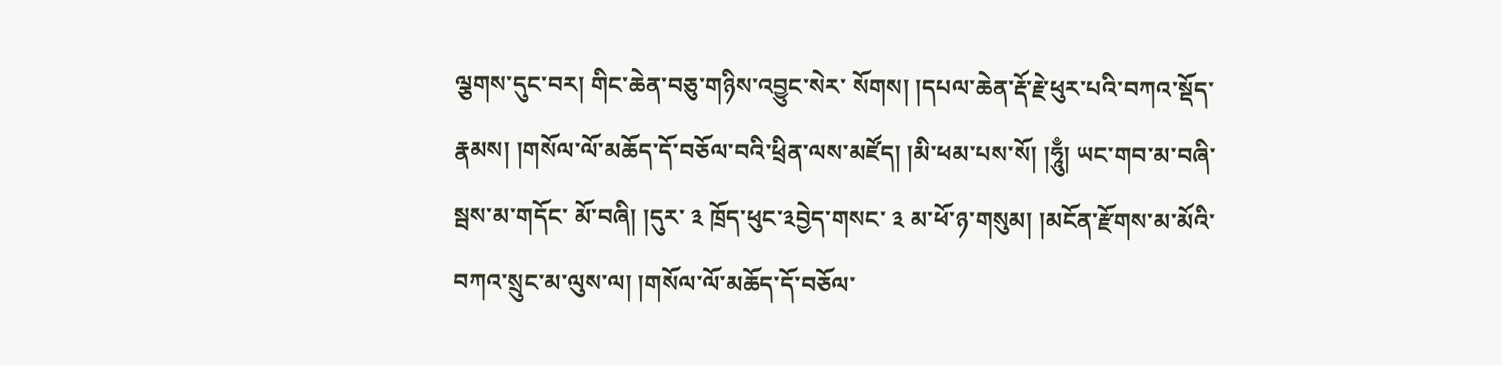ལྕགས་དུང་བར། གིང་ཆེན་བཅུ་གཉིས་འབྱུང་སེར་ སོགས། །དཔལ་ཆེན་རྡོ་རྗེ་ཕུར་པའི་བཀའ་སྡོད་རྣམས། །གསོལ་ལོ་མཆོད་དོ་བཅོལ་བའི་ཕྲིན་ལས་མཛོད། །མི་ཕམ་པས་སོ། །ཧཱུྃ། ཡང་གབ་མ་བཞི་སྦས་མ་གདོང་ མོ་བཞི། །དུར་ ༣ ཁྲོད་ཕུང་༣བྱེད་གསང་ ༣ མ་ཕོ་ཉ་གསུམ། །མངོན་རྫོགས་མ་མོའི་བཀའ་སྲུང་མ་ལུས་ལ། །གསོལ་ལོ་མཆོད་དོ་བཅོལ་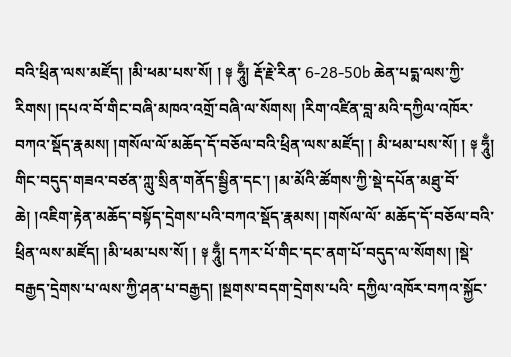བའི་ཕྲིན་ལས་མཛོད། །མི་ཕམ་པས་སོ། ། ༈ ཧཱུྃ། རྡོ་རྗེ་རིན་ 6-28-50b ཆེན་པདྨ་ལས་ཀྱི་རིགས། །དཔའ་བོ་གིང་བཞི་མཁའ་འགྲོ་བཞི་ལ་སོགས། །རིག་འཛིན་བླ་མའི་དཀྱིལ་འཁོར་བཀའ་སྡོད་རྣམས། །གསོལ་ལོ་མཆོད་དོ་བཅོལ་བའི་ཕྲིན་ལས་མཛོད། ། མི་ཕམ་པས་སོ། ། ༈ ཧཱུྃ། གིང་བདུད་གཟའ་བཙན་ཀླུ་སྲིན་གནོད་སྦྱིན་དང་། །མ་མོའི་ཚོགས་ཀྱི་སྡེ་དཔོན་མཐུ་བོ་ཆེ། །འཇིག་རྟེན་མཆོད་བསྟོད་དྲེགས་པའི་བཀའ་སྡོད་རྣམས། །གསོལ་ལོ་ མཆོད་དོ་བཅོལ་བའི་ཕྲིན་ལས་མཛོད། །མི་ཕམ་པས་སོ། ། ༈ ཧཱུྃ། དཀར་པོ་གིང་དང་ནག་པོ་བདུད་ལ་སོགས། །སྡེ་བརྒྱད་དྲེགས་པ་ལས་ཀྱི་ཤན་པ་བརྒྱད། །སྔགས་བདག་དྲེགས་པའི་ དཀྱིལ་འཁོར་བཀའ་སྐྱོང་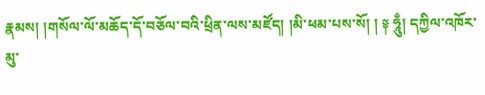རྣམས། །གསོལ་ལོ་མཆོད་དོ་བཅོལ་བའི་ཕྲིན་ལས་མཛོད། །མི་ཕམ་པས་སོ། ། ༈ ཧཱུྃ། དཀྱིལ་འཁོར་མུ་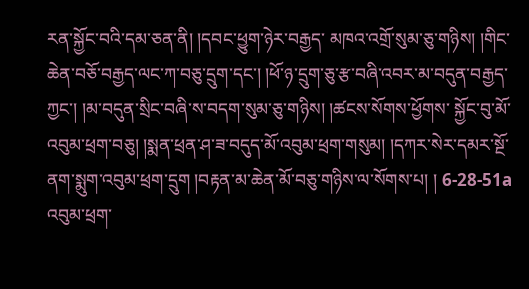རན་སྐྱོང་བའི་དམ་ཅན་ནི། །དབང་ཕྱུག་ཉེར་བརྒྱད་ མཁའ་འགྲོ་སུམ་ཅུ་གཉིས། །གིང་ཆེན་བཅོ་བརྒྱད་ལང་ཀ་བཅུ་དྲུག་དང་། །ཕོ་ཉ་དྲུག་ཅུ་རྩ་བཞི་འབར་མ་བདུན་བརྒྱད་ཀྱང་། །མ་བདུན་སྲིང་བཞི་ས་བདག་སུམ་ཅུ་གཉིས། །ཚངས་སོགས་ཕྱོགས་ སྐྱོང་བུ་མོ་འབུམ་ཕྲག་བཅུ། །སྨན་ཕྲན་ཤ་ཟ་བདུད་མོ་འབུམ་ཕྲག་གསུམ། །དཀར་སེར་དམར་སྔོ་ནག་སྨུག་འབུམ་ཕྲག་དྲུག །བརྟན་མ་ཆེན་མོ་བཅུ་གཉིས་ལ་སོགས་པ། ། 6-28-51a འབུམ་ཕྲག་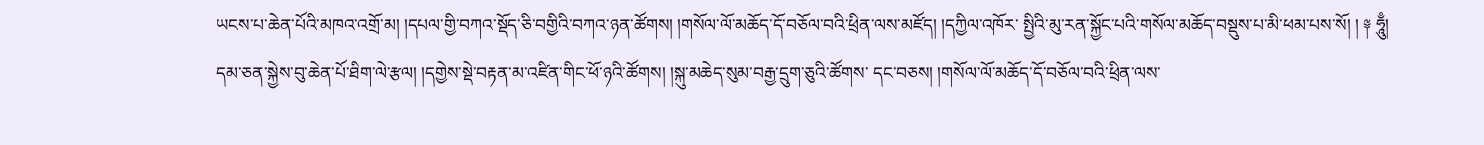ཡངས་པ་ཆེན་པོའི་མཁའ་འགྲོ་མ། །དཔལ་གྱི་བཀའ་སྡོད་ཅི་བགྱིའི་བཀའ་ཉན་ཚོགས། །གསོལ་ལོ་མཆོད་དོ་བཅོལ་བའི་ཕྲིན་ལས་མཛོད། །དཀྱིལ་འཁོར་ སྤྱིའི་མུ་རན་སྐྱོང་པའི་གསོལ་མཆོད་བསྡུས་པ་མི་ཕམ་པས་སོ། ། ༈ ཧཱུྃ། དམ་ཅན་སྐྱེས་བུ་ཆེན་པོ་ཐིག་ལེ་རྩལ། །དགྱེས་སྡེ་བརྟན་མ་འཛིན་གིང་ཕོ་ཉའི་ཚོགས། །སྐུ་མཆེད་སུམ་བརྒྱ་དྲུག་ཅུའི་ཚོགས་ དང་བཅས། །གསོལ་ལོ་མཆོད་དོ་བཅོལ་བའི་ཕྲིན་ལས་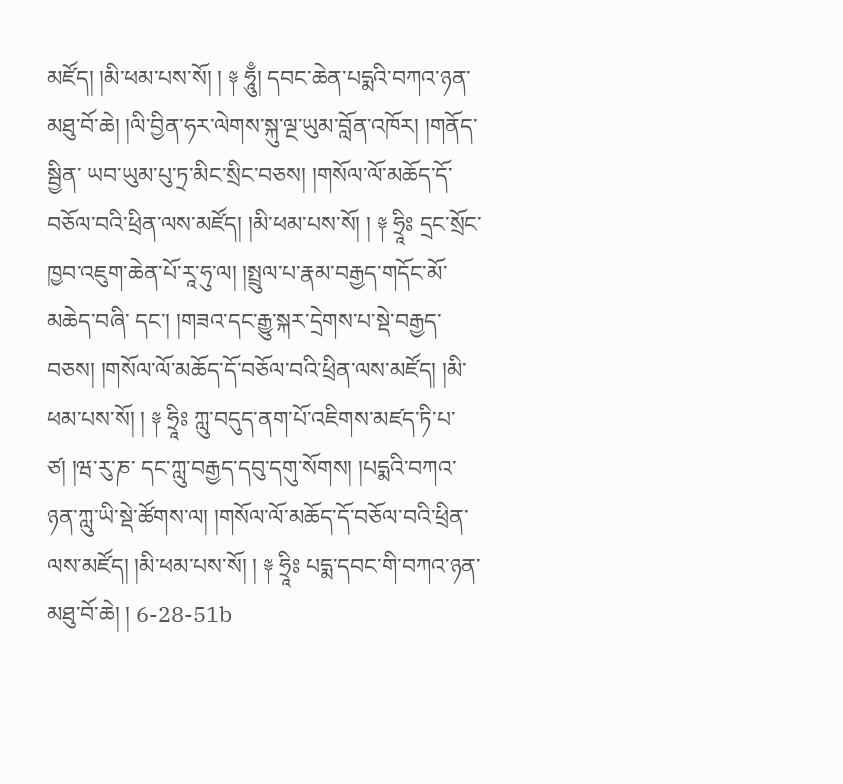མཛོད། །མི་ཕམ་པས་སོ། ། ༈ ཧཱུྃ། དབང་ཆེན་པདྨའི་བཀའ་ཉན་མཐུ་བོ་ཆེ། །ལི་བྱིན་ཧར་ལེགས་སྐུ་ལྔ་ཡུམ་བློན་འཁོར། །གནོད་སྦྱིན་ ཡབ་ཡུམ་པུ་ཏྲ་མིང་སྲིང་བཅས། །གསོལ་ལོ་མཆོད་དོ་བཅོལ་བའི་ཕྲིན་ལས་མཛོད། །མི་ཕམ་པས་སོ། ། ༈ ཧྲཱིཿ དྲང་སྲོང་ཁྱབ་འཇུག་ཆེན་པོ་རཱ་ཧུ་ལ། །སྤྲུལ་པ་རྣམ་བརྒྱད་གདོང་མོ་མཆེད་བཞི་ དང་། །གཟའ་དང་རྒྱུ་སྐར་དྲེགས་པ་སྡེ་བརྒྱད་བཅས། །གསོལ་ལོ་མཆོད་དོ་བཅོལ་བའི་ཕྲིན་ལས་མཛོད། །མི་ཕམ་པས་སོ། ། ༈ ཧྲཱིཿ ཀླུ་བདུད་ནག་པོ་འཇིགས་མཛད་ཏི་པ་ཙ། །ཝ་རུ་ཎ་ དང་ཀླུ་བརྒྱད་དབུ་དགུ་སོགས། །པདྨའི་བཀའ་ཉན་ཀླུ་ཡི་སྡེ་ཚོགས་ལ། །གསོལ་ལོ་མཆོད་དོ་བཅོལ་བའི་ཕྲིན་ལས་མཛོད། །མི་ཕམ་པས་སོ། ། ༈ ཧྲཱིཿ པདྨ་དབང་གི་བཀའ་ཉན་མཐུ་བོ་ཆེ། ། 6-28-51b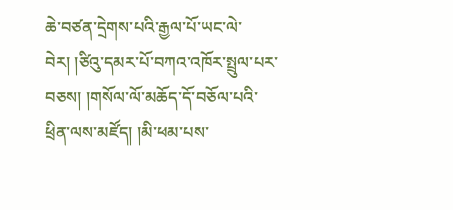ཆེ་བཙན་དྲེགས་པའི་རྒྱལ་པོ་ཡང་ལེ་བེར། །ཙིའུ་དམར་པོ་བཀའ་འཁོར་སྤྲུལ་པར་བཅས། །གསོལ་ལོ་མཆོད་དོ་བཅོལ་པའི་ཕྲིན་ལས་མཛོད། །མི་ཕམ་པས་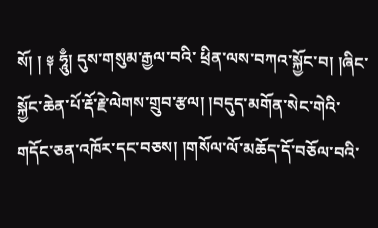སོ། ། ༈ ཧཱུྃ། དུས་གསུམ་རྒྱལ་བའི་ ཕྲིན་ལས་བཀའ་སྐྱོང་བ། །ཞིང་སྐྱོང་ཆེན་པོ་རྡོ་རྗེ་ལེགས་གྲུབ་རྩལ། །བདུད་མགོན་སེང་གེའི་གདོང་ཅན་འཁོར་དང་བཅས། །གསོལ་ལོ་མཆོད་དོ་བཅོལ་བའི་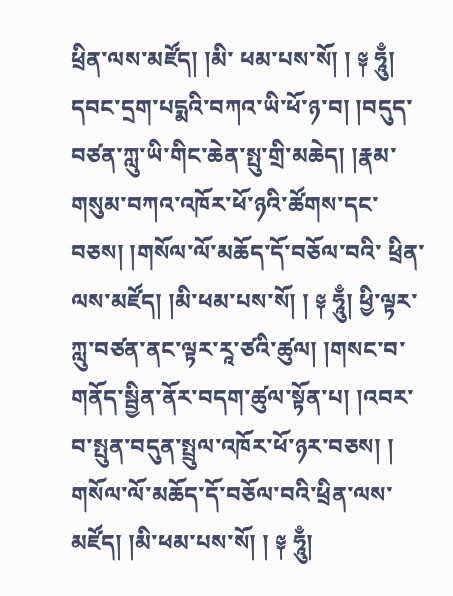ཕྲིན་ལས་མཛོད། །མི་ ཕམ་པས་སོ། ། ༈ ཧཱུྃ། དབང་དྲག་པདྨའི་བཀའ་ཡི་ཕོ་ཉ་བ། །བདུད་བཙན་ཀླུ་ཡི་གིང་ཆེན་སྤུ་གྲི་མཆེད། །རྣམ་གསུམ་བཀའ་འཁོར་ཕོ་ཉའི་ཚོགས་དང་བཅས། །གསོལ་ལོ་མཆོད་དོ་བཅོལ་བའི་ ཕྲིན་ལས་མཛོད། །མི་ཕམ་པས་སོ། ། ༈ ཧཱུྃ། ཕྱི་ལྟར་ཀླུ་བཙན་ནང་ལྟར་རཱ་ཙའི་ཚུལ། །གསང་བ་གནོད་སྦྱིན་ནོར་བདག་ཚུལ་སྟོན་པ། །འབར་བ་སྤུན་བདུན་སྤྲུལ་འཁོར་ཕོ་ཉར་བཅས། ། གསོལ་ལོ་མཆོད་དོ་བཅོལ་བའི་ཕྲིན་ལས་མཛོད། །མི་ཕམ་པས་སོ། ། ༈ ཧཱུྃ།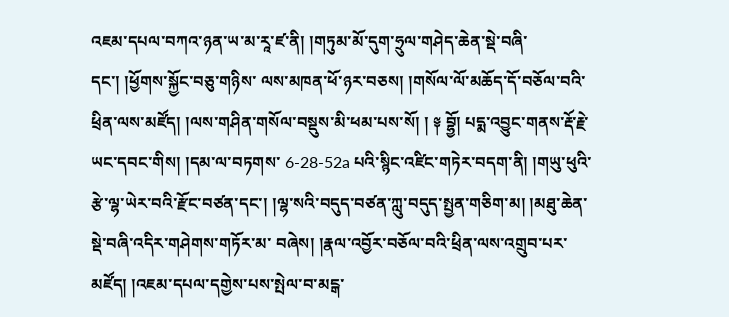འཇམ་དཔལ་བཀའ་ཉན་ཡ་མ་རཱ་ཛ་ནི། །གཏུམ་མོ་དུག་ཧྲུལ་གཤེད་ཆེན་སྡེ་བཞི་དང་། །ཕྱོགས་སྐྱོང་བཅུ་གཉིས་ ལས་མཁན་ཕོ་ཉར་བཅས། །གསོལ་ལོ་མཆོད་དོ་བཅོལ་བའི་ཕྲིན་ལས་མཛོད། །ལས་གཤིན་གསོལ་བསྡུས་མི་ཕམ་པས་སོ། ། ༈ བྷྱོ། པདྨ་འབྱུང་གནས་རྡོ་རྗེ་ཡང་དབང་གིས། །དམ་ལ་བཏགས་ 6-28-52a པའི་སྙིང་འཛིང་གཏེར་བདག་ནི། །གཡུ་ཕུའི་རྩེ་ལྷ་ཡེར་བའི་རྫོང་བཙན་དང་། །ལྷ་སའི་བདུད་བཙན་ཀླུ་བདུད་སྤྱན་གཅིག་མ། །མཐུ་ཆེན་སྡེ་བཞི་འདིར་གཤེགས་གཏོར་མ་ བཞེས། །རྣལ་འབྱོར་བཅོལ་བའི་ཕྲིན་ལས་འགྲུབ་པར་མཛོད། །འཇམ་དཔལ་དགྱེས་པས་སྤེལ་བ་མངྒ་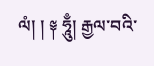ལཾ། ། ༈ ཧཱུྃ། རྒྱལ་བའི་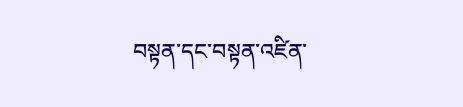བསྟན་དང་བསྟན་འཛིན་